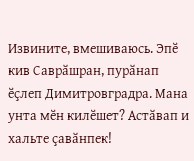Извините, вмешиваюсь. Эпӗ кив Саврӑшран, пурӑнап ӗҫлеп Димитровградра. Мана унта мӗн килӗшет? Астӑвап и хальте ҫавӑнпек!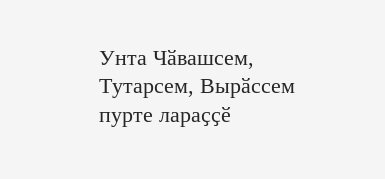Унта Чӑвашсем, Тутарсем, Вырӑссем пурте лараҫҫӗ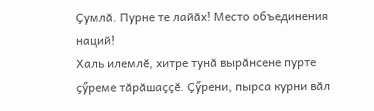Ҫумлӑ. Пурне те лайӑх! Место объединения наций!
Халь илемлӗ, хитре тунӑ вырӑнсене пурте ҫӳреме тӑрӑшаҫҫӗ. Ҫӳрени, пырса курни вӑл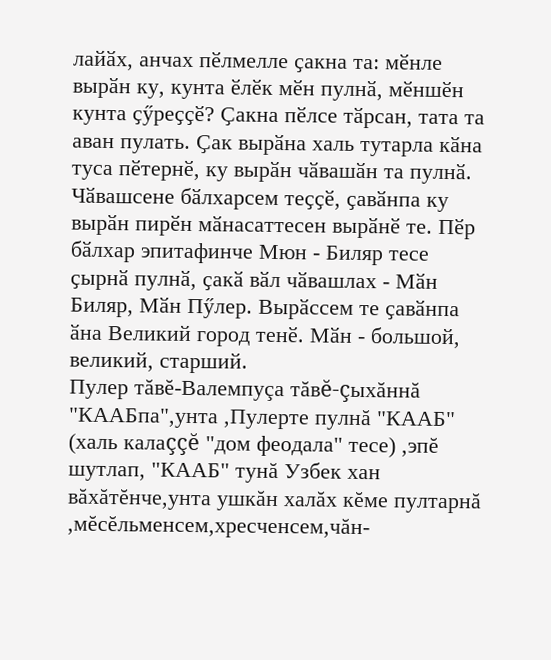лайӑх, анчах пӗлмелле ҫакна та: мӗнле вырӑн ку, кунта ӗлӗк мӗн пулнӑ, мӗншӗн кунта ҫӳреҫҫӗ? Ҫакна пӗлсе тӑрсан, тата та аван пулать. Ҫак вырӑна халь тутарла кӑна туса пӗтернӗ, ку вырӑн чӑвашӑн та пулнӑ. Чӑвашсене бӑлхарсем теҫҫӗ, ҫавӑнпа ку вырӑн пирӗн мӑнасаттесен вырӑнӗ те. Пӗр бӑлхар эпитафинче Мюн - Биляр тесе ҫырнӑ пулнӑ, ҫакӑ вӑл чӑвашлах - Мӑн Биляр, Мӑн Пӳлер. Вырӑссем те ҫавӑнпа ӑна Великий город тенӗ. Мӑн - большой, великий, старший.
Пулер тăвĕ-Валемпуçа тăвĕ-çыхăннă "КААБпа",унта ,Пулерте пулнă "КААБ" (халь калаççĕ "дом феодала" тесе) ,эпĕ шутлап, "КААБ" тунă Узбек хан вăхăтĕнче,унта ушкăн халăх кĕме пултарнă ,мĕсĕльменсем,хресченсем,чăн-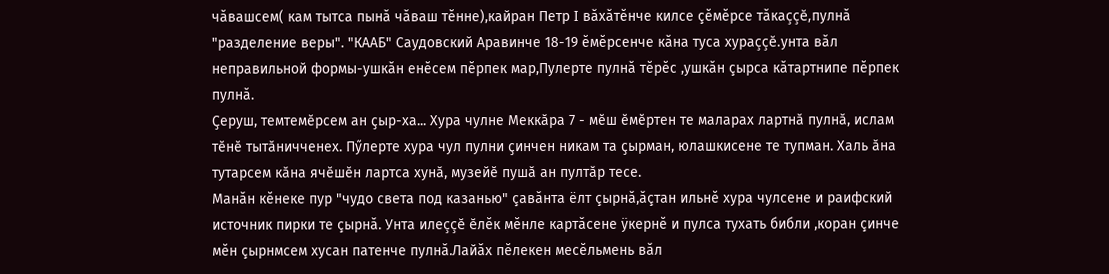чăвашсем( кам тытса пынă чăваш тĕнне),кайран Петр I вăхăтĕнче килсе çĕмĕрсе тăкаççĕ,пулнă "разделение веры". "КААБ" Саудовский Аравинче 18-19 ĕмĕрсенче кăна туса хураççĕ.унта вăл неправильной формы-ушкăн енĕсем пĕрпек мар,Пулерте пулнă тĕрĕс ,ушкăн çырса кăтартнипе пĕрпек пулнă.
Ҫеруш, темтемӗрсем ан ҫыр-ха... Хура чулне Меккӑра 7 - мӗш ӗмӗртен те маларах лартнӑ пулнӑ, ислам тӗнӗ тытӑничченех. Пӳлерте хура чул пулни ҫинчен никам та ҫырман, юлашкисене те тупман. Халь ӑна тутарсем кӑна ячӗшӗн лартса хунӑ, музейӗ пушӑ ан пултӑр тесе.
Манăн кĕнеке пур "чудо света под казанью" çавăнта ёлт çырнă,ăçтан ильнĕ хура чулсене и раифский источник пирки те çырнă. Унта илеççĕ ĕлĕк мĕнле картăсене ÿкернĕ и пулса тухать библи ,коран çинче мĕн çырнмсем хусан патенче пулнă.Лайăх пĕлекен месĕльмень вăл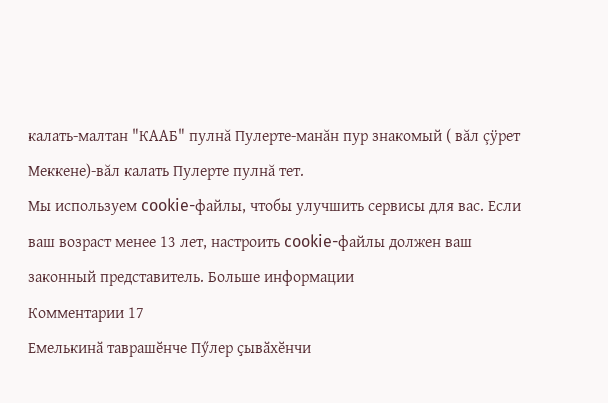калать-малтан "КААБ" пулнă Пулерте-манăн пур знакомый ( вăл çÿрет Меккене)-вăл калать Пулерте пулнă тет.
Мы используем cookie-файлы, чтобы улучшить сервисы для вас. Если ваш возраст менее 13 лет, настроить cookie-файлы должен ваш законный представитель. Больше информации
Комментарии 17
Емелькинӑ таврашӗнче Пӳлер ҫывӑхӗнчи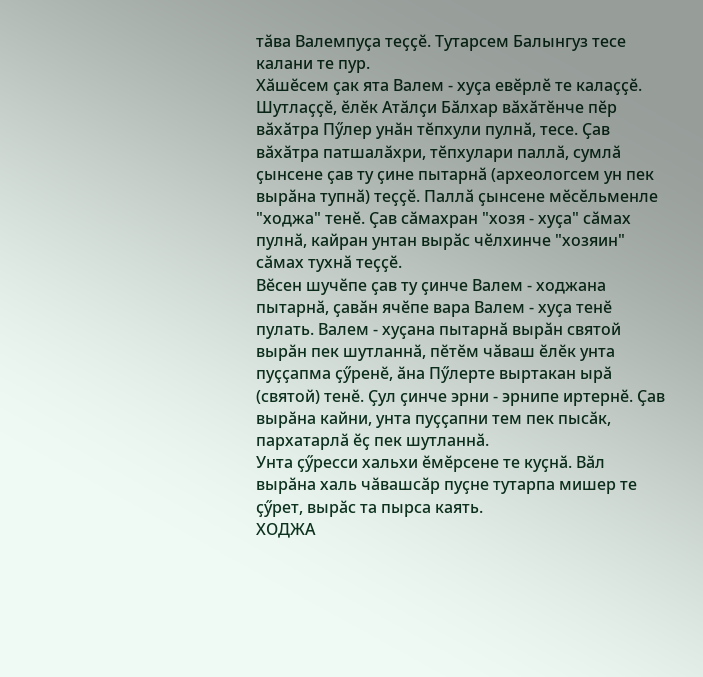тӑва Валемпуҫа теҫҫӗ. Тутарсем Балынгуз тесе калани те пур.
Хӑшӗсем ҫак ята Валем - хуҫа евӗрлӗ те калаҫҫӗ. Шутлаҫҫӗ, ӗлӗк Атӑлҫи Бӑлхар вӑхӑтӗнче пӗр вӑхӑтра Пӳлер унӑн тӗпхули пулнӑ, тесе. Ҫав вӑхӑтра патшалӑхри, тӗпхулари паллӑ, сумлӑ ҫынсене ҫав ту ҫине пытарнӑ (археологсем ун пек вырӑна тупнӑ) теҫҫӗ. Паллӑ ҫынсене мӗсӗльменле "ходжа" тенӗ. Ҫав сӑмахран "хозя - хуҫа" сӑмах пулнӑ, кайран унтан вырӑс чӗлхинче "хозяин" сӑмах тухнӑ теҫҫӗ.
Вӗсен шучӗпе ҫав ту ҫинче Валем - ходжана пытарнӑ, ҫавӑн ячӗпе вара Валем - хуҫа тенӗ пулать. Валем - хуҫана пытарнӑ вырӑн святой вырӑн пек шутланнӑ, пӗтӗм чӑваш ӗлӗк унта пуҫҫапма ҫӳренӗ, ӑна Пӳлерте выртакан ырӑ (святой) тенӗ. Ҫул ҫинче эрни - эрнипе иртернӗ. Ҫав вырӑна кайни, унта пуҫҫапни тем пек пысӑк, пархатарлӑ ӗҫ пек шутланнӑ.
Унта ҫӳресси хальхи ӗмӗрсене те куҫнӑ. Вӑл вырӑна халь чӑвашсӑр пуҫне тутарпа мишер те ҫӳрет, вырӑс та пырса каять.
ХОДЖА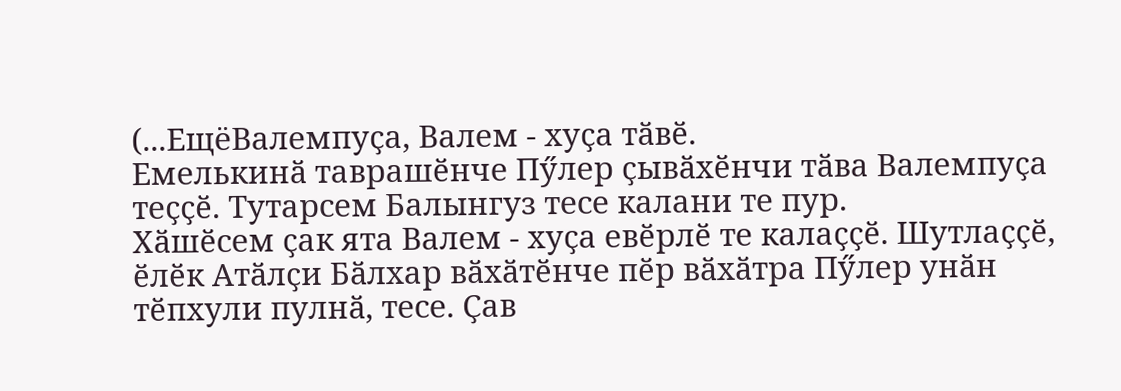(...ЕщёВалемпуҫа, Валем - хуҫа тӑвӗ.
Емелькинӑ таврашӗнче Пӳлер ҫывӑхӗнчи тӑва Валемпуҫа теҫҫӗ. Тутарсем Балынгуз тесе калани те пур.
Хӑшӗсем ҫак ята Валем - хуҫа евӗрлӗ те калаҫҫӗ. Шутлаҫҫӗ, ӗлӗк Атӑлҫи Бӑлхар вӑхӑтӗнче пӗр вӑхӑтра Пӳлер унӑн тӗпхули пулнӑ, тесе. Ҫав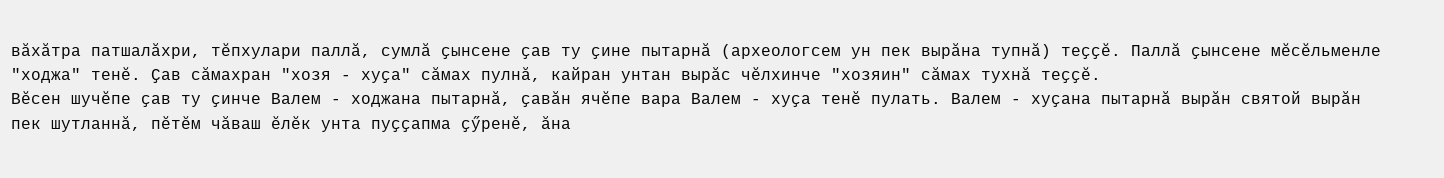вӑхӑтра патшалӑхри, тӗпхулари паллӑ, сумлӑ ҫынсене ҫав ту ҫине пытарнӑ (археологсем ун пек вырӑна тупнӑ) теҫҫӗ. Паллӑ ҫынсене мӗсӗльменле "ходжа" тенӗ. Ҫав сӑмахран "хозя - хуҫа" сӑмах пулнӑ, кайран унтан вырӑс чӗлхинче "хозяин" сӑмах тухнӑ теҫҫӗ.
Вӗсен шучӗпе ҫав ту ҫинче Валем - ходжана пытарнӑ, ҫавӑн ячӗпе вара Валем - хуҫа тенӗ пулать. Валем - хуҫана пытарнӑ вырӑн святой вырӑн пек шутланнӑ, пӗтӗм чӑваш ӗлӗк унта пуҫҫапма ҫӳренӗ, ӑна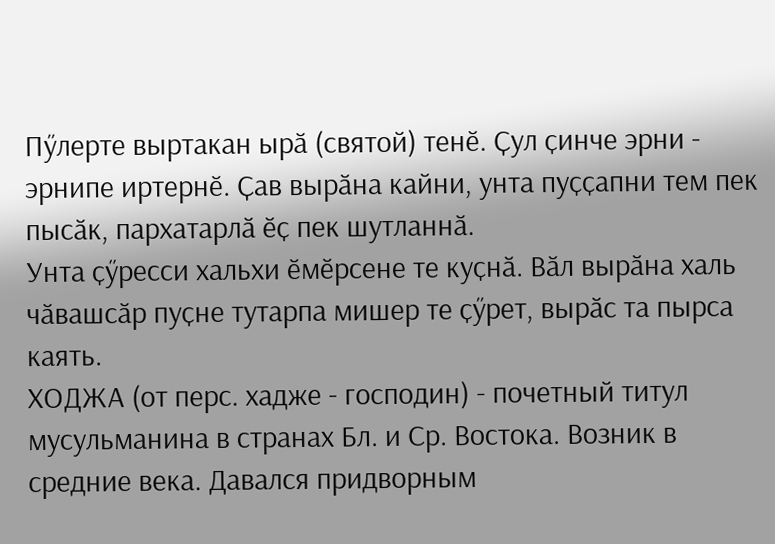Пӳлерте выртакан ырӑ (святой) тенӗ. Ҫул ҫинче эрни - эрнипе иртернӗ. Ҫав вырӑна кайни, унта пуҫҫапни тем пек пысӑк, пархатарлӑ ӗҫ пек шутланнӑ.
Унта ҫӳресси хальхи ӗмӗрсене те куҫнӑ. Вӑл вырӑна халь чӑвашсӑр пуҫне тутарпа мишер те ҫӳрет, вырӑс та пырса каять.
ХОДЖА (от перс. хадже - господин) - почетный титул мусульманина в странах Бл. и Ср. Востока. Возник в средние века. Давался придворным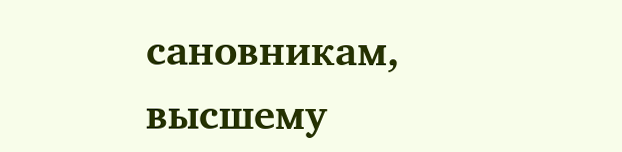сановникам, высшему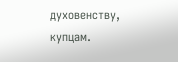духовенству, купцам.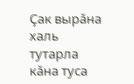Ҫак вырӑна халь тутарла кӑна туса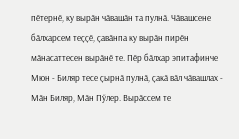пӗтернӗ, ку вырӑн чӑвашӑн та пулнӑ. Чӑвашсене бӑлхарсем теҫҫӗ, ҫавӑнпа ку вырӑн пирӗн мӑнасаттесен вырӑнӗ те. Пӗр бӑлхар эпитафинче Мюн - Биляр тесе ҫырнӑ пулнӑ, ҫакӑ вӑл чӑвашлах - Мӑн Биляр, Мӑн Пӳлер. Вырӑссем те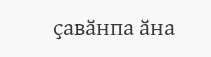ҫавӑнпа ӑна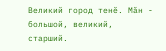Великий город тенӗ. Мӑн - большой, великий, старший.